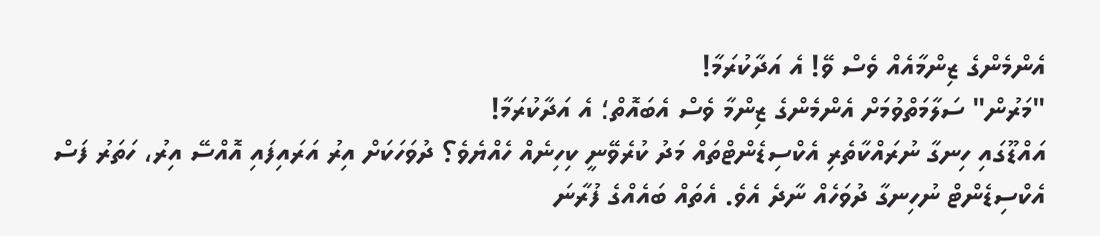އެންމެންގެ ޒިންމާއެއް ވެސް ވޭ! އެ އަދާކުރަމާ!
"މަރުން" ސަލާމަތްވުމަށް އެންމެންގެ ޒިންމާ ވެސް އެބައޮތް؛ އެ އަދާކުރަމާ!
އައްޑޫގައި ހިނގާ ނުރައްކާތެރި އެކްސިޑެންޓްތައް މަދު ކުރެވޭނީ ކިހިނެއް ހެއްޔެވެ؟ ދުވަހަކަށް އިރު އަރައިފައި އޮއްސޭ އިރު، ހަތަރު ފަސް އެކްސިޑެންޓް ނުހިނގާ ދުވަހެއް ނާދެ އެވެ. އެތައް ބައެއްގެ ފުރާނަ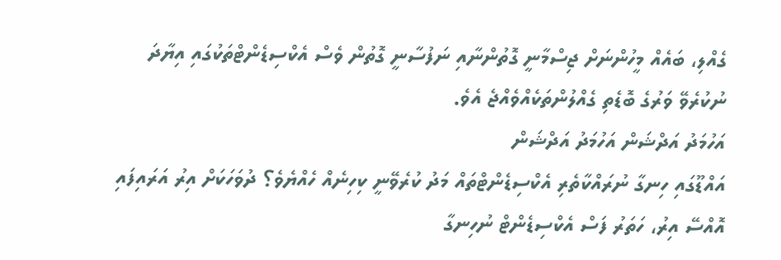ގެއްލި، ބައެއް މީހުންނަށް ޖިސްމާނީ ގޮތުންނާއި ނަފުސާނީ ގޮތުން ވެސް އެކްސިޑެންޓްތަކުގައި އިޔާދަ ނުކުރެވޭ ވަރުގެ ބޮޑެތި ގެއްލުންތަކެއްވެއްޖެ އެވެ.
އަހުމަދު އަދްޝަން އަހުމަދު އަދްޝަން
އައްޑޫގައި ހިނގާ ނުރައްކާތެރި އެކްސިޑެންޓްތައް މަދު ކުރެވޭނީ ކިހިނެއް ހެއްޔެވެ؟ ދުވަހަކަށް އިރު އަރައިފައި އޮއްސޭ އިރު، ހަތަރު ފަސް އެކްސިޑެންޓް ނުހިނގާ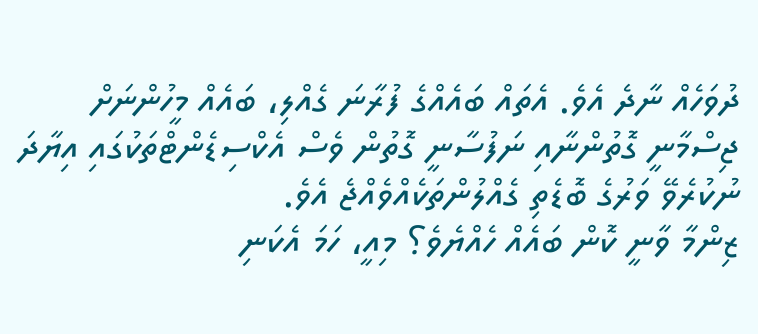ދުވަހެއް ނާދެ އެވެ. އެތައް ބައެއްގެ ފުރާނަ ގެއްލި، ބައެއް މީހުންނަށް ޖިސްމާނީ ގޮތުންނާއި ނަފުސާނީ ގޮތުން ވެސް އެކްސިޑެންޓްތަކުގައި އިޔާދަ ނުކުރެވޭ ވަރުގެ ބޮޑެތި ގެއްލުންތަކެއްވެއްޖެ އެވެ.
ޒިންމާ ވާނީ ކޮން ބައެއް ހެއްޔެވެ؟ މިއީ، ހަމަ އެކަނި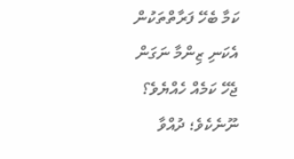ކަމާ ބެހޭ ފަރާތްތަކުން އެކަނި ޒިންމާ ނަގަން ޖެހޭ ކަމެއް ހެއްޔެވެ؟ ނޫނެކެވެ؛ ދުއްވާ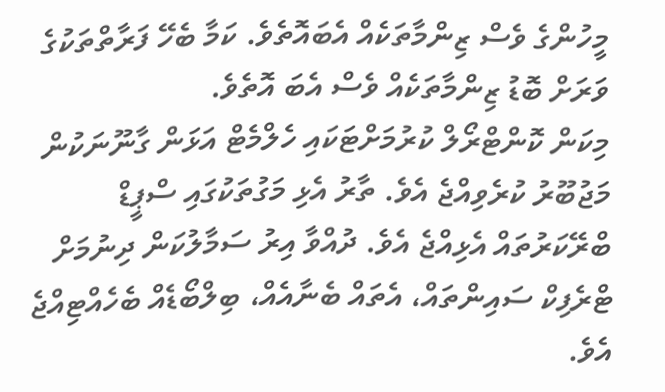މީހުންގެ ވެސް ޒިންމާތަކެއް އެބައޮތެވެ. ކަމާ ބެހޭ ފަރާތްތަކުގެ ވަރަށް ބޮޑު ޒިންމާތަކެއް ވެސް އެބަ އޮތެވެ.
މިކަން ކޮންޓްރޯލް ކުރުމަށްޓަކައި ހެލްމެޓް އަޅަން ގާނޫނަކުން މަޖުބޫރު ކުރެވިއްޖެ އެވެ. ތާރު އެޅި މަގުތަކުގައި ސްޕީޑް ބްރޭކަރުތައް އެޅިއްޖެ އެވެ. ދުއްވާ އިރު ސަމާލުކަން ދިނުމަށް ޓްރެފިކް ސައިންތައް، އެތައް ބެނާއެއް، ބިލްބޯޑެއް ބެހެއްޓިއްޖެ އެވެ.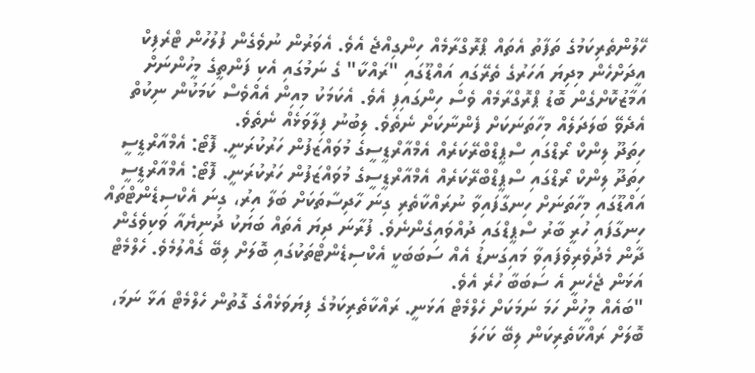ހޭލުންތެރިކަމުގެ ތަފާތު އެތައް ޕްރޮގްރާމެއް ހިންގިއްޖެ އެވެ. އެވަރުން ނުވެގެން ފުލުހުން ޓްރެފިކް އީދަށްހެން މިދިޔަ އަހަރުގެ ތެރޭގައި އައްޑޫގައި "ރައްކާ" ގެ ނަމުގައި އެކި ފަންތީގެ މީހުންނަށް އަމާޒުކޮށްގެން ބޮޑު ޕްރޮގްރާމެއް ވެސް ހިންގައިފި އެވެ. އެކަމަކު މިއިން އެއްވެސް ކަމަކުން ނިކުތް އެދެވޭ ބަލަދަލެއް މިހާތަނަކަށް ފެންނާކަށް ނެތެވެ. ލިބުނު ފިލާވަޅެއް ނެތެވެ.
ހިތަދޫ ލިންކް ރޯޑްގައި ސްޕީޑްބްރޭކަރެއް އެމްއާރްޑީސީގެ މުވައްޒަފުން ހަރުކުރަނީ. ފޮޓޯ: އެމްއާރްޑީސީ
ހިތަދޫ ލިންކް ރޯޑްގައި ސްޕީޑްބްރޭކަރެއް އެމްއާރްޑީސީގެ މުވައްޒަފުން ހަރުކުރަނީ. ފޮޓޯ: އެމްއާރްޑީސީ
އައްޑޫގައި މިހާތަނަށް ހިނގާފައިވާ ނުރައްކާތެރި ގިނަ ހާދިސާތަކަށް ބަލާ އިރު، ގިނަ އެކްސިޑެންޓްތައް ހިނގާފައި ހުރީ ބާރު ސްޕީޑްގައި ދުއްވައިގެންނެވެ. ފުރާނަ ދިޔަ އެތައް ބަޔަކު ދުނިޔެއާ ވަކިވެގެން ދާން މެދުވެރިވެފައިވާ މައިގަނޑު އެއް ސަބަބަކީ އެކްސިޑެންޓްތަކުގައި ބޮލަށް ލިބޭ ގެއްލުމެވެ. ހެލްމެޓް އަޅަން ޖެހެނީ އެ ސަބަބާ ހުރެ އެވެ.
"ބައެއް މީހުން ހަމަ ނަމަކަށް ހެލްމެޓް އަޅަނީ. ރައްކާތެރިކަމުގެ ފިޔަވަޅެއްގެ ގޮތުން ހެލްމެޓް އަޅާ ނަމަ، ބޮލަށް ރައްކާތެރިކަން ލިބޭ ކަހަލަ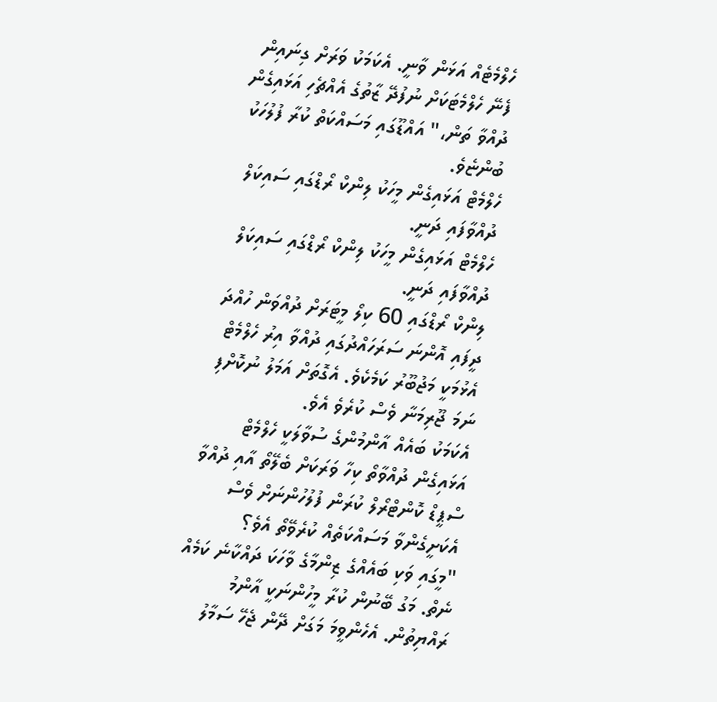ހެލްމެޓެއް އަޅަން ވާނީ. އެކަމަކު ވަރަށް ގިނައިން ފެނޭ ހެލްމެޓަކަށް ނުފުދޭ ޒާތުގެ އެއްޗެހި އަޅައިގެން ދުއްވާ ތަން،" އައްޑޫގައި މަސައްކަތް ކުރާ ފުލުހަކު ބުންޏެވެ.
ހެލްމެޓް އަޅައިގެން މީހަކު ލިންކް ރޯޑްގައި ސައިކަލް ދުއްވާފައި ދަނީ.
ހެލްމެޓް އަޅައިގެން މީހަކު ލިންކް ރޯޑްގައި ސައިކަލް ދުއްވާފައި ދަނީ.
ލިންކް ރޯޑްގައި 60 ކިލޯ މީޓަރަށް ދުއްވަން ހުއްދަ ދީފައި އޮންނަ ސަރަހައްދުގައި ދުއްވާ އިރު ހެލްމެޓް އެޅުމަކީ މަޖުބޫރު ކަމެކެވެ. އެގޮތަށް އަމަލު ނުކޮށްފި ނަމަ ޖޫރިމަނާ ވެސް ކުރެވެ އެވެ.
އެކަމަކު ބައެއް އާންމުންގެ ސުވާލަކީ ހެލްމެޓް އަޅައިގެން ދުއްވާތޯ ކިހާ ވަރަކަށް ބެލޭތޯ އާއި ދުއްވާ ސްޕީޑް ކޮންޓްރޯލް ކުރަން ފުލުހުންނަށް ވެސް އެކަށީގެންވާ މަސައްކަތެއް ކުރެވޭތޯ އެވެ؟
"މީގައި ވަކި ބައެއްގެ ޒިންމާގެ ވާހަކަ ދައްކާނެ ކަމެއް ނެތް. މަގު ބޭނުން ކުރާ މީހުންނަކީ އާންމު ރައްޔިތުން. އެހެންވީމަ މަގަށް ދޭން ޖެހޭ ސަމާލު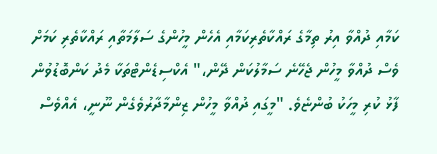ކަމާއި ދުއްވާ އިރު ތިމާގެ ރައްކާތެރިކަމާއި އެހެން މީހުންގެ ސަލާމަތާއި ރައްކާތެރި ކަމަށް ވެސް ދުއްވާ މީހުން ޖެހޭނެ ސަމާލުކަން ދޭން،" އެކްސިޑެންޓްތަކާ މެދު ކަންބޮޑުވުން ފާޅު ކުރި މީހަކު ބުންޏެވެ. "މީގައި ދުއްވާ މީހުން ޒިންމާދާރުވެގެން ނޫނީ، އެއްވެސް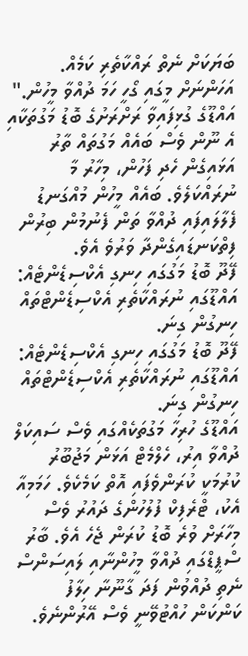ބަޔަކަށް ނެތް ރައްކާތެރި ކަމެއް. އަހަންނަށް މީގައި ގޯހީ ހަމަ ދުއްވާ މީހުން."
އައްޑޫގެ ގުޅިފައިވާ ރަށްރަށުގެ ބޮޑު މަގުތަކާއި އެ ނޫން ވެސް ބައެއް މަގުތައް ތާރު އަޅައިގެން ހެދި ފަހުން، މިހާރު މާ ނުރައްކަލެވެ. ބައެއް މީހުން މުއްގަނޑު ފެލާލައިފައި ދުއްވާ ތަން ފެނުމުން ބިރުން ފިތްކަނޑައިގެންދާ ވަރުވެ އެވެ.
ފޭދޫ ބޮޑު މަގުގައި ހިނގި އެކްސިޑެންޓެއް: އައްޑޫގައި ނުރައްކާތެރި އެކްސިޑެންޓްތައް ހިނގުން ގިނަ.
ފޭދޫ ބޮޑު މަގުގައި ހިނގި އެކްސިޑެންޓެއް: އައްޑޫގައި ނުރައްކާތެރި އެކްސިޑެންޓްތައް ހިނގުން ގިނަ.
އައްޑޫގެ ހުރިހާ މަގުތަކެއްގައި ވެސް ސައިކަލް ދުއްވާ އިރު، ހެލްމެޓް އަޅަން މަޖުބޫރު ކުރުމަކީ ކުރަންވެފައި އޮތް ކަމެކެވެ. ހަމަމިއާ އެކު، ޓްރެފިކް ފުލުހުންގެ ދައުރު ވެސް މިހާރަށް ވުރެ ބޮޑު ކުރަން ޖެހެ އެވެ. ބާރު ސްޕީޑްގައި ދުއްވާ މީހުންނާއި ލައިސަންސް ނެތި ދުއްވުން ފަދަ ގާނޫނާ ހިލާފު ކަންކަން ހުއްޓުވޭނީ ވެސް އޭރުންނެވެ.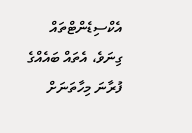އެކްސިޑެންޓްތައް ގިނަވެ، އެތައް ބައެއްގެ ފުރާނަ މިހާތަނަށް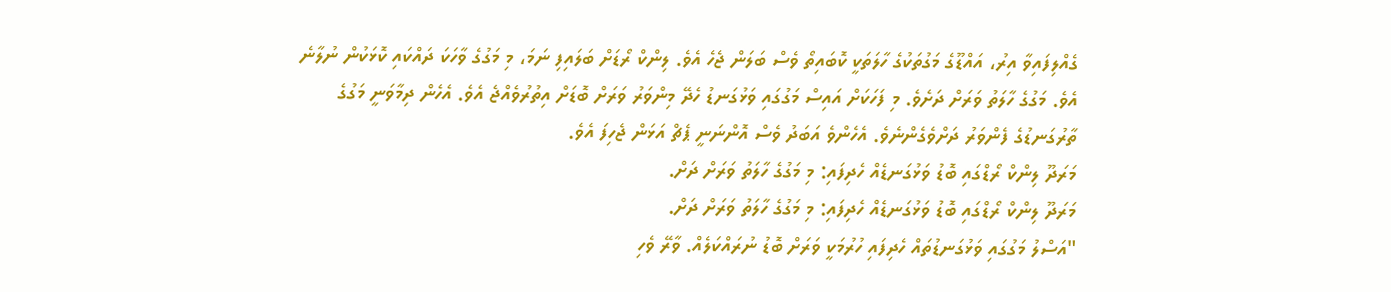ގެއްލިފައިވާ އިރު، އައްޑޫގެ މަގުތަކުގެ ހާލަތަކީ ކޮބައިތޯ ވެސް ބަލަން ޖެހެ އެވެ. ލިންކް ރޯޑަށް ބަލައިފި ނަމަ، މި މަގުގެ ވާހަކަ ދައްކައި ކޮޅަކުން ނުލާނެ އެވެ. މަގުގެ ހާލަތު ވަރަށް ދަށެވެ. މި ފަހަކަށް އައިސް މަގުގައި ވަޅުގަނޑު ހެދޭ މިންވަރު ވަރަށް ބޮޑަށް އިތުރުވެއްޖެ އެވެ. އެހެން ދިމާވަނީ މަގުގެ ތާރުގަނޑުގެ ފެންވަރު ދަށްވެގެންނެވެ. އެހެންވެ އަބަދު ވެސް އޮންނަނީ ޕެޗް އަޅަން ޖެހިފަ އެވެ.
މަރަދޫ ލިންކް ރޯޑްގައި ބޮޑު ވަޅުގަނޑެއް ހެދިފައި: މި މަގުގެ ހާލަތު ވަރަށް ދަށް.
މަރަދޫ ލިންކް ރޯޑްގައި ބޮޑު ވަޅުގަނޑެއް ހެދިފައި: މި މަގުގެ ހާލަތު ވަރަށް ދަށް.
"އަސްލު މަގުގައި ވަޅުގަނޑުތައް ހެދިފައި ހުރުމަކީ ވަރަށް ބޮޑު ނުރައްކަލެއް. ވާރޭ ވެހި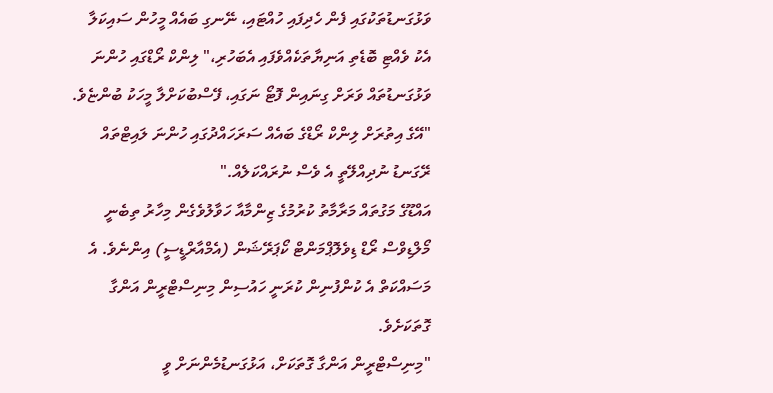ވަޅުގަނޑުތަކުގައި ފެން ހެދިފައި ހުއްޓައި، ނޭނގި ބައެއް މީހުން ސައިކަލާ އެކު ވެއްޓި ބޮޑެތި އަނިޔާތަކެއްވެފައި އެބަހުރި،" ލިންކް ރޯޑްގައި ހުންނަ ވަޅުގަނޑުތައް ވަރަށް ގިނައިން ފޮޓޯ ނަގައި، ފޭސްބުކަށްލާ މީހަކު ބުންޏެވެ. "އޭގެ އިތުރަށް ލިންކް ރޯޑްގެ ބައެއް ސަރަހައްދުގައި ހުންނަ ލައިޓްތައް ރޭގަނޑު ނުދިއްލޭތީ އެ ވެސް ނުރައްކަލެއް."
އައްޑޫގެ މަގުތައް މަރާމާތު ކުރުމުގެ ޒިންމާއާ ހަވާލުވެގެން މިހާރު ތިބެނީ މޯލްޑިވްސް ރޯޑް ޑިވެލޮޕްމަންޓް ކޯޕަރޭޝަން (އެމްއާރްޑީސީ) އިންނެވެ. އެ މަސައްކަތް އެ ކުންފުނިން ކުރަނީ ހައުސިން މިނިސްޓްރީން އަންގާ ގޮތަކަށެވެ.
"މިނިސްޓްރީން އަންގާ ގޮތަކަށް، އަޅުގަނޑުމެންނަށް ވީ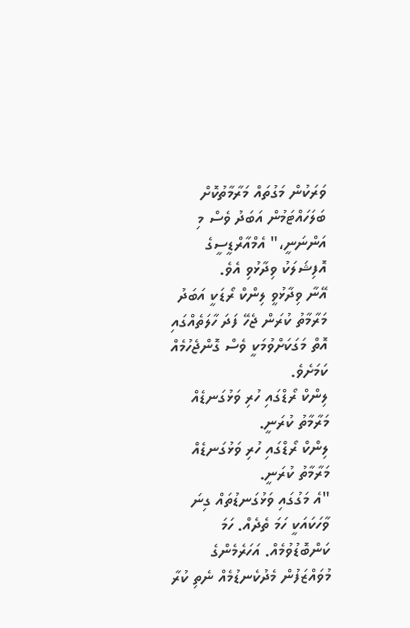ވަރަކުން މަގުތައް މަރާމާތުކޮށް ބަލަހައްޓަމުން އަބަދު ވެސް މި އަންނަނީ،" އެމްއާރްޑީސީގެ އޮފިޝަލަކު ވިދާޅުވި އެވެ.
އޭނާ ވިދާޅުވީ ލިންކް ރޯޑަކީ އަބަދު މަރާމާތު ކުރަން ޖެހޭ ފަދަ ހާލަތެއްގައި އޮތް މަގަކަށްވުމަކީ ވެސް ގޮންޖެހުމެއް ކަމަށެވެ.
ލިންކް ރޯޑްގައި ހުރި ވަޅުގަނޑެއް މަރާމާތު ކުރަނީ.
ލިންކް ރޯޑްގައި ހުރި ވަޅުގަނޑެއް މަރާމާތު ކުރަނީ.
"އެ މަގުގައި ވަޅުގަނޑުތައް ގިނަ ވާހަކައަކީ ހަމަ ތެދެއް. ހަމަ ކަންބޮޑުވުމެއް. އަހަރެމެންގެ މުވައްޒަފުން މެދުކެނޑުމެއް ނެތި ކުރާ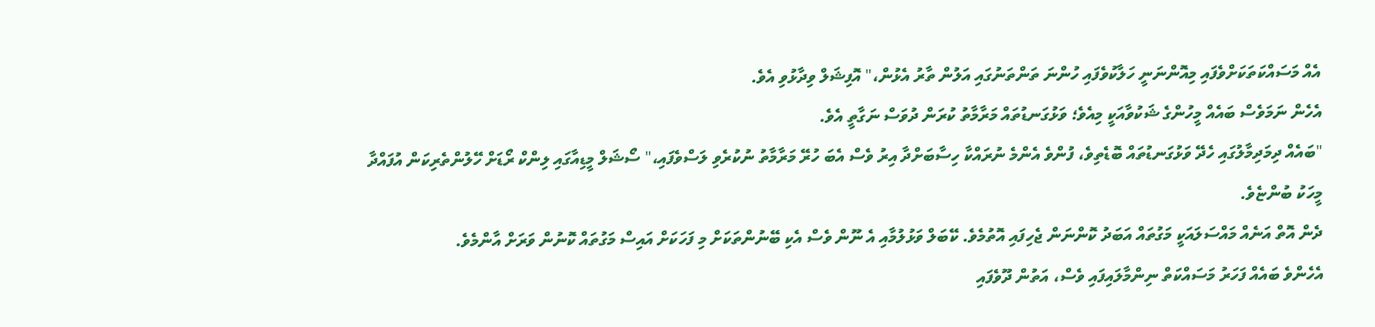އެއް މަސައްކަތަކަށްވެފައި މިއޮންނަނީ ހަލާކުވެފައި ހުންނަ ތަންތަނުގައި އަލުން ތާރު އެޅުން،" އޮފިޝަލް ވިދާޅުވި އެވެ.
އެހެން ނަމަވެސް ބައެއް މީހުންގެ ޝަކުވާއަކީ މިއެވެ؛ ވަޅުގަނޑުތައް މަރާމާތު ކުރަން ދުވަސް ނަގާތީ އެވެ.
"ބައެއް ދިމަދިމާލުގައި ހެދޭ ވަޅުގަނޑުތައް ބޮޑެތިވެ، ފުންވެ އެންމެ ނުރައްކާ ހިސާބަށްދާ އިރު ވެސް އެބަ ހުރޭ މަރާމާތު ނުކުރެވި ލަސްވެފައި،" ސޯޝަލް މީޑިއާގައި ލިންކް ރޯޑަށް ހޭލުންތެރިކަން އުފައްދާ މީހަކު ބުންޏެވެ.
ދެން އޮތް އަނެއް މައްސަލައަކީ މަގުތައް އަބަދު ކޮންނަން ޖެހިފައި އޮތުމެވެ. ކޭބަލް ވަޅުލުމާއި އެ ނޫން ވެސް އެކި ބޭނުންތަކަށް މި ފަހަކަށް އައިސް މަގުތައް ކޮނުން ވަރަށް އާންމެވެ.
އެހެންވެ ބައެއް ފަހަރު މަސައްކަތް ނިންމާލައިފައި ވެސް، އަތުން ދޫވެފައި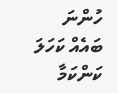ހުންނަ ބައެއް ކަހަލަ ކަންކަމާ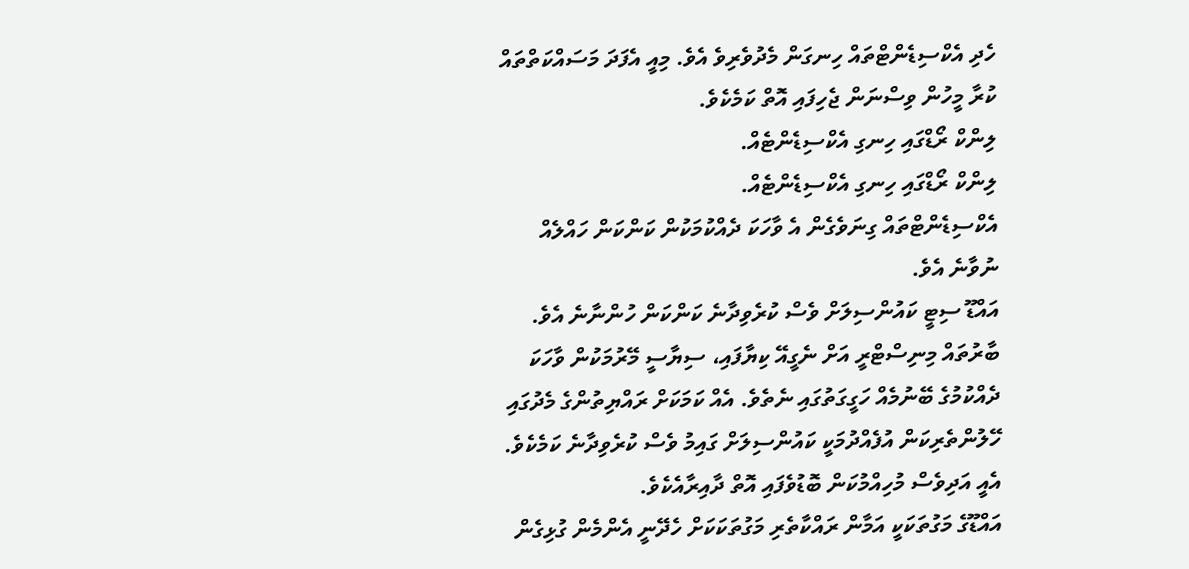ހެދި އެކްސިޑެންޓްތައް ހިނގަން މެދުވެރިވެ އެވެ. މިއީ އެފަދަ މަސައްކަތްތައް ކުރާ މީހުން ވިސްނަން ޖެހިފައި އޮތް ކަމެކެވެ.
ލިންކް ރޯޑްގައި ހިނގި އެކްސިޑެންޓެއް.
ލިންކް ރޯޑްގައި ހިނގި އެކްސިޑެންޓެއް.
އެކްސިޑެންޓްތައް ގިނަވެގެން އެ ވާހަކަ ދެއްކުމަކުން ކަންކަން ހައްލެއް ނުވާނެ އެވެ.
އައްޑޫ ސިޓީ ކައުންސިލަށް ވެސް ކުރެވިދާނެ ކަންކަން ހުންނާނެ އެވެ. ބާރުތައް މިނިސްޓްރީ އަށް ނެގީއޭ ކިޔާފައި، ސިޔާސީ މޭރުމަކުން ވާހަކަ ދެއްކުމުގެ ބޭނުމެއް ހަގީގަތުގައި ނެތެވެ. އެއް ކަމަކަށް ރައްޔިތުންގެ މެދުގައި ހޭލުންތެރިކަން އުފެއްދުމަކީ ކައުންސިލަށް ގައިމު ވެސް ކުރެވިދާނެ ކަމެކެވެ. އެއީ އަދިވެސް މުހިއްމުކަން ބޮޑުވެފައި އޮތް ދާއިރާއެކެވެ.
އައްޑޫގެ މަގުތަކަކީ އަމާން ރައްކާތެރި މަގުތަކަކަށް ހެދޭނީ އެންމެން ގުޅިގެން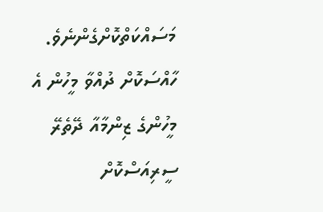މަސައްކަތްކޮށްގެންނެވެ. ހާއްސަކޮށް ދުއްވާ މީހުން އެ މީހުންގެ ޒިންމާއާ ދޭތެރޭ ސީރިއަސްކޮށް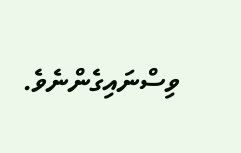ވިސްނައިގެންނެވެ.